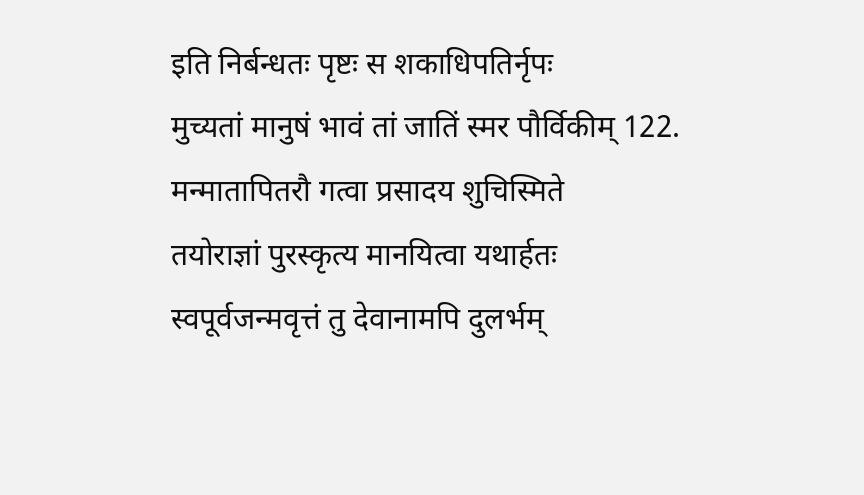इति निर्बन्धतः पृष्टः स शकाधिपतिर्नृपः
मुच्यतां मानुषं भावं तां जातिं स्मर पौर्विकीम् 122.
मन्मातापितरौ गत्वा प्रसादय शुचिस्मिते
तयोराज्ञां पुरस्कृत्य मानयित्वा यथार्हतः
स्वपूर्वजन्मवृत्तं तु देवानामपि दुलर्भम्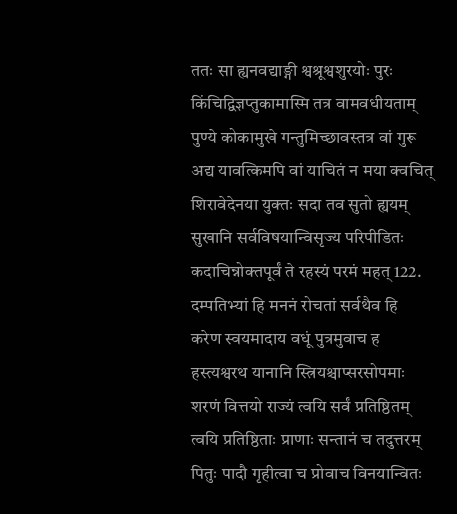ततः सा ह्यनवद्याङ्गी श्वश्रूश्वशुरयोः पुरः
किंचिद्विज्ञप्तुकामास्मि तत्र वामवधीयताम्
पुण्ये कोकामुखे गन्तुमिच्छावस्तत्र वां गुरू
अद्य यावत्किमपि वां याचितं न मया क्वचित्
शिरावेदेनया युक्तः सदा तव सुतो ह्ययम्
सुखानि सर्वविषयान्विसृज्य परिपीडितः
कदाचिन्नोक्तपूर्वं ते रहस्यं परमं महत् 122.
दम्पतिभ्यां हि मननं रोचतां सर्वथैव हि
करेण स्वयमादाय वधूं पुत्रमुवाच ह
हस्त्यश्वरथ यानानि स्त्रियश्चाप्सरसोपमाः
शरणं वित्तयो राज्यं त्वयि सर्वं प्रतिष्ठितम्
त्वयि प्रतिष्ठिताः प्राणाः सन्तानं च तदुत्तरम्
पितुः पादौ गृहीत्वा च प्रोवाच विनयान्वितः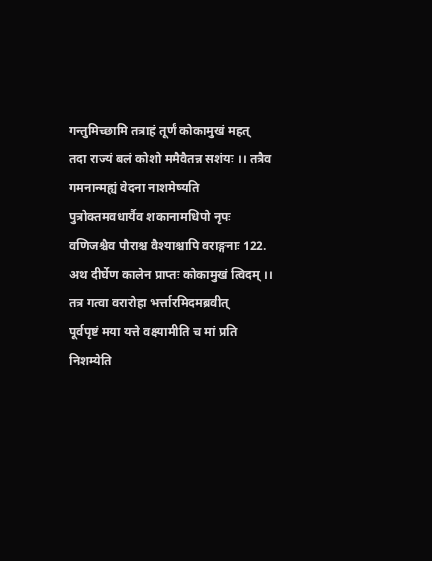गन्तुमिच्छामि तत्राहं तूर्णं कोकामुखं महत्
तदा राज्यं बलं कोशो ममैवैतन्न सशंयः ।। तत्रैव गमनान्मह्यं वेदना नाशमेष्यति
पुत्रोक्तमवधार्यैव शकानामधिपो नृपः
वणिजश्चैव पौराश्च वैश्याश्चापि वराङ्गनाः 122.
अथ दीर्घेण कालेन प्राप्तः कोकामुखं त्विदम् ।। तत्र गत्वा वरारोहा भर्त्तारमिदमब्रवीत्
पूर्वपृष्टं मया यत्ते वक्ष्यामीति च मां प्रति
निशम्येति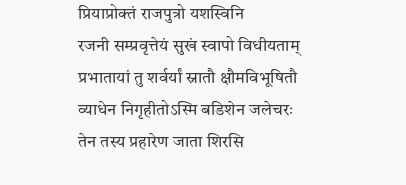प्रियाप्रोक्तं राजपुत्रो यशस्विनि
रजनी सम्प्रवृत्तेयं सुखं स्वापो विधीयताम्
प्रभातायां तु शर्वर्यां स्नातौ क्षौमविभूषितौ
व्याधेन निगृहीतोऽस्मि बडिशेन जलेचरः
तेन तस्य प्रहारेण जाता शिरसि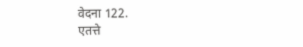वेदना 122.
एतत्ते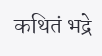कथितं भद्रे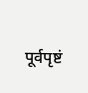पूर्वपृष्टं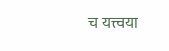च यत्त्वया